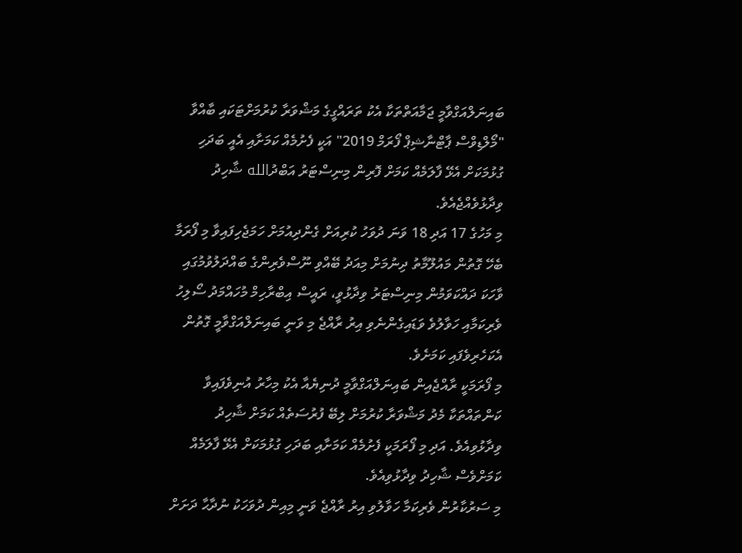ބައިނަލްއަގްވާމީ ޖަމާއަތްތަކާ އެކު ތަރައްގީގެ މަޝްވަރާ ކުރުމަށްޓަކައި ބާއްވާ "މޯލްޑިވްސް ޕާޓްނާޝިޕް ފޯރަމް 2019" އަކީ ފެށުމެއް ކަމަށާއި އެއީ ބަދަހި ގުޅުމަކަށް އެޅޭ ފާލަމެއް ކަމަށް ފޮރިން މިނިސްޓަރު އަބްދުالله ޝާހިދު ވިދާޅުވެއްޖެއެވެ.
މި މަހުގެ 17 އަދި 18 ވަނަ ދުވަހު ކުރިއަށް ގެންދިއުމަށް ހަމަޖެހިފައިވާ މި ފޯރަމާ ބެހޭ ގޮތުން މައުލޫމާތު ދިނުމަށް މިއަދު ބޭއްވި ނޫސްވެރިންގެ ބައްދަލުވުމުގައި ވާހަކަ ދައްކަވަމުން މިނިސްޓަރު ވިދާޅުވީ، ރައީސް އިބްރާހިމް މުހައްމަދު ސޯލިހު ވެރިކަމާއި ހަވާލުވެ ވަޑައިގެންނެވި އިރު ރާއްޖެ މި ވަނީ ބައިނަލްއަގްވާމީ ގޮތުން އެކަހެރިވެފައި ކަމަށެވެ.
މި ފޯރަމަކީ ރާއްޖެއިން ބައިނަލްއަގްވާމީ ދުނިޔެއާ އެކު މިހާރު އުނިވެފައިވާ ކަންތައްތަކާ މެދު މަޝްވަރާ ކުރުމަށް ލިބޭ ފުރުސަތެއް ކަމަށް ޝާހިދު ވިދާޅުވިއެވެ. އަދި މި ފޯރަމަކީ ފެށުމެއް ކަމަށާއި ބަދަހި ގުޅުމަކަށް އެޅޭ ފާލަމެއް ކަމަށްވެސް ޝާހިދު ވިދާޅުވިއެވެ.
މި ސަރުކާރުން ވެރިކަމާ ހަވާލުވި އިރު ރާއްޖެ ވަނީ މިއިން ދުވަހަކު ނުދާޙާ ދަށަށް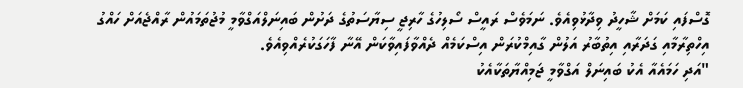ގޮސްފައި ކަމަށް ޝާހީދު ވިދާޅުވިއެވެ. ނަމަވެސް ރައީސް ސޯލިހުގެ ހާރިޖީ ސިޔާސަތުގެ ދަށުން ބައިނަލްއަގްވާމީ މުޖުތަމައުން ރާއްޖެއަށް ހައްގު އިހްތިރާމާއި ގަދަރާއި އިތުބާރު އަލުން ގާއިމްކުރަން އިސްކަމެއް ދެއްވާފައިވާކަން އޭނާ ފާހަގަކުރެއްވިއެވެ.
"އަދި ހަމައެއާ އެކު ބައިނަލް އަގްވާމީ ޖަމިއްޔާތަކާއެކު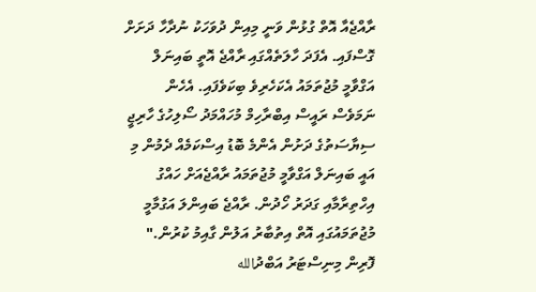ރާއްޖެއާ އޮތް ގުޅުން ވަނީ މިއިން ދުވަހަކު ނުދާހާ ދަށަށް ގޮސްފައި. އެފަދަ ހާލަތެއްގައި ރާއްޖެ އޮތީ ބައިނަލް އަގްވާމީ މުޖުތަމައު އެކަހެރިވެ ބިކަވެފައި. އެހެން ނަމަވެސް ރައީސް އިބްރާހިމް މުހައްމަދު ސޯލިހުގެ ހާރިޖީ ސިޔާސަތުގެ ދަށުން އެންމެ ބޮޑު އިސްކަމެއް ދެމުން މި އައީ ބައިނަލް އަގްވާމީ މުޖުތަމައު ރާއްޖެއަށް ހައްގު އިހްތިރާމާއި ގަދަރު ހޯދުން. ރާއްޖެ ބައިންލަ އަގުމާމީ މުޖުތަމައުގައި އޮތް އިތުބާރު އަލުން ގާއިމު ކުރުން."
ފޮރިން މިނިސްޓަރު އަބްދުالله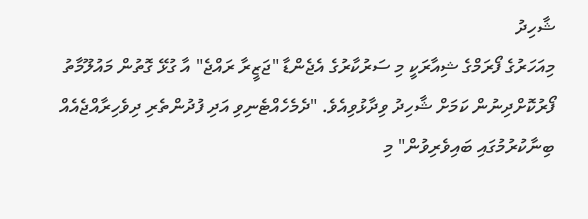ޝާހިދު
މިއަހަރުގެ ފޯރަމްގެ ޝިއާރަކީ މި ސަރުކާރުގެ އެޖެންޑާ "ޖަޒީރާ ރައްޖެ" އާ ގުޅޭ ގޮތުން މައުލޫމާތު ފޯރުކޮށްދިނުން ކަމަށް ޝާހިދު ވިދާޅުވިއެވެ. "ދެމެހެއްޓެނިވި އަދި ފުދުންތެރި ދިވެހިރާއްޖެއެއް ބިނާކުރުމުގައި ބައިވެރިވުން" މި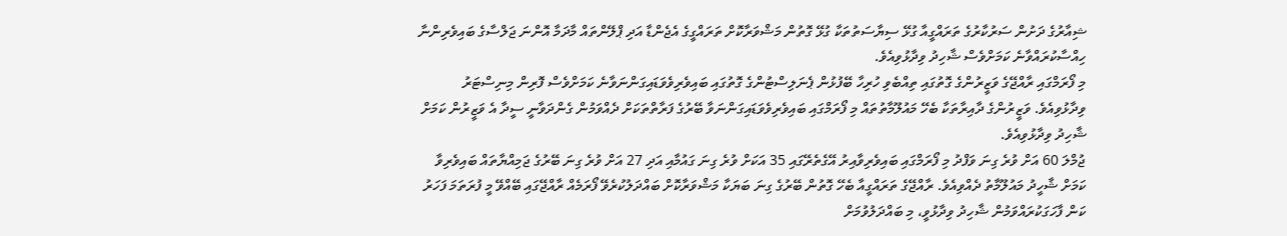ޝިއާރުގެ ދަށުން ސަރުކާރުގެ ތަރައްގީއާ ގުޅޭ ސިޔާސަތުތަކާ ގުޅޭ ގޮތުން މަޝްވަރާކޮށް ތަރައްގީގެ އެޖެންޑާ އަދި ޕްލޭންތައް މާދަމާ އޮންނަ ޖަލްސާގެ ބައިވެރިންނާ ހިއްސާކުރައްވާނެ ކަމަށްވެސް ޝާހިދު ވިދާޅުވިއެވެ.
މި ފޯރަމްގައި ރާއްޖޭގެ ވަޒީރުންގެ ގޮތުގައި ތިއްބެވި ހުރިހާ ބޭފުޅުން ޕެނަލިސްޓުންގެ ގޮތުގައި ބައިވެރިވެވަޑައިގަންނަވާނެ ކަމަށްވެސް ފޮރިން މިނިސްޓަރު ވިދާޅުވިއެވެ. ވަޒީރުންގެ ދާއިރާތަކާ ބެހޭ މައުލޫމާތުތައް މި ފޯރަމްގައި ބައިވެރިވެވަޑައިގަންނަވާ ބޭރުގެ ފަރާތްތަކަށް ދެއްވަމުން ގެންދަވާނީ ސީދާ އެ ވަޒީރުން ކަމަށް ޝާހިދު ވިދާޅުވިއެވެ.
ޖުމްލަ 60 އަށް ވުރެ ގިނަ ވަފްދު މި ފޯރަމްގައި ބައިވެރިވާއިރު އޭގެތެރޭގައި 35 އަކަށް ވުރެ ގިނަ ގައުމާއި އަދި 27 އަށް ވުރެ ގިނަ ބޭރުގެ ޖަމިއްޔާތައް ބައިވެރިވާ ކަމަށް ޝާހީދު މައުލޫމާތު ދެއްވިއެވެ. ރާއްޖޭގެ ތަރައްގީއާ ބެހޭ ގޮތުން ބޭރުގެ ގިނަ ބަޔަކާ މަޝްވަރާކޮށް ބައްދަލުކުރެވޭ ފޯރަމެއް ރާއްޖޭގައި ބޭއްވޭ މީ ފުރަތަމަ ފަހަރު ކަން ފާހަގަކުރައްވަމުން ޝާހިދު ވިދާޅުވީ، މި ބައްދަލުވުމަށް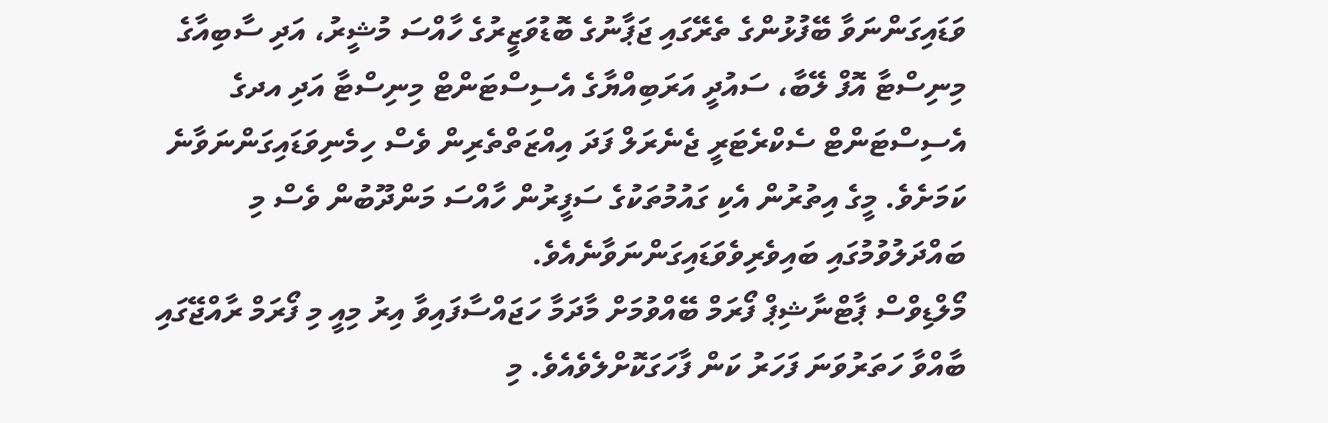ވަޑައިގަންނަވާ ބޭފުޅުންގެ ތެރޭގައި ޖަޕާނުގެ ބޮޑުވަޒީރުގެ ހާއްސަ މުޝީރު، އަދި ސާބިއާގެ މިނިސްޓާ އޮފް ލޭބާ، ސައުދީ އަރަބިއްޔާގެ އެސިސްޓަންޓް މިނިސްޓާ އަދި އދގެ އެސިސްޓަންޓް ސެކްރެޓަރީ ޖެނެރަލް ފަދަ އިއްޒަތްތެރިން ވެސް ހިމެނިވަޑައިގަންނަވާނެ ކަމަށެވެ. މީގެ އިތުރުން އެކި ގައުމުތަކުގެ ސަފީރުން ހާއްސަ މަންދޫބުން ވެސް މި ބައްދަލުވުމުގައި ބައިވެރިވެވަޑައިގަންނަވާނެއެވެ.
މޯލްޑިވްސް ޕާޓްނާޝިޕް ފޯރަމް ބޭއްވުމަށް މާދަމާ ހަޖައްސާފައިވާ އިރު މިއީ މި ފޯރަމް ރާއްޖޭގައި ބާއްވާ ހަތަރުވަނަ ފަހަރު ކަން ފާހަގަކޮށްލެވެއެވެ. މި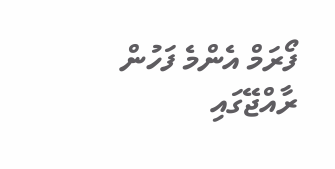ފޯރަމް އެންމެ ފަހުން ރާއްޖޭގައި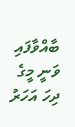ބާއްވާފައި ވަނީ މީގެ ދިހަ އަހަރު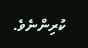ކުރިންނެވެ.